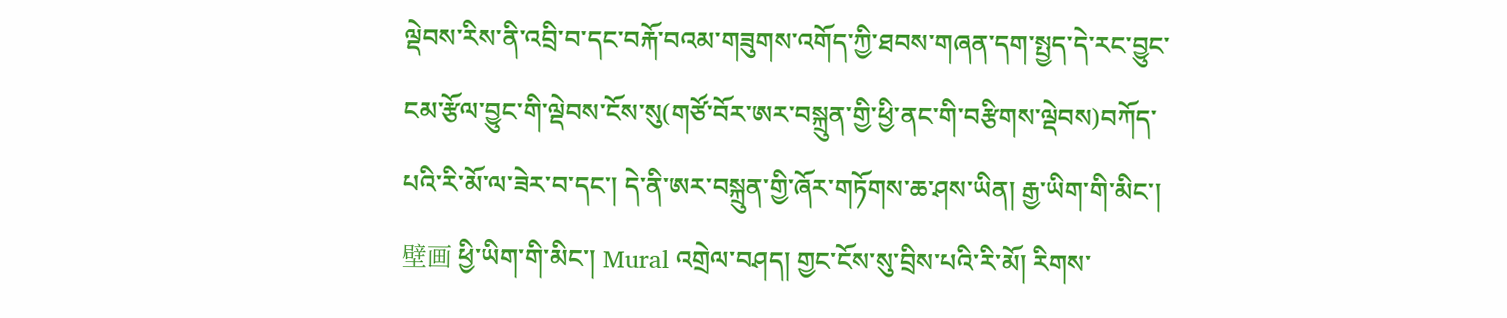ལྡེབས་རིས་ནི་འབྲི་བ་དང་བརྐོ་བའམ་གཟུགས་འགོད་ཀྱི་ཐབས་གཞན་དག་སྤྱད་དེ་རང་བྱུང་ངམ་རྩོལ་བྱུང་གི་ལྡེབས་ངོས་སུ(གཙོ་བོར་ཨར་བསྐྲུན་གྱི་ཕྱི་ནང་གི་བརྩིགས་ལྡེབས)བཀོད་པའི་རི་མོ་ལ་ཟེར་བ་དང་། དེ་ནི་ཨར་བསྐྲུན་གྱི་ཞོར་གཏོགས་ཆ་ཤས་ཡིན། རྒྱ་ཡིག་གི་མིང་། 壁画 ཕྱི་ཡིག་གི་མིང་། Mural འགྲེལ་བཤད། གྱང་ངོས་སུ་བྲིས་པའི་རི་མོ། རིགས་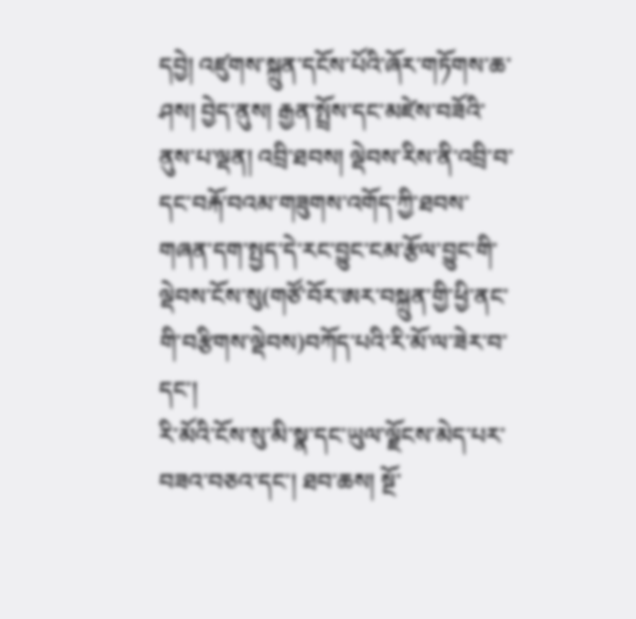དབྱེ། འཛུགས་སྐྲུན་དངོས་པོའི་ཞོར་གཏོགས་ཆ་ཤས། བྱེད་ནུས། རྒྱན་སྤྲོས་དང་མཛེས་བཟོའི་ནུས་པ་ལྡན། འབྲི་ཐབས། ལྡེབས་རིས་ནི་འབྲི་བ་དང་བརྐོ་བའམ་གཟུགས་འགོད་ཀྱི་ཐབས་གཞན་དག་སྤྱད་དེ་རང་བྱུང་ངམ་རྩོལ་བྱུང་གི་ལྡེབས་ངོས་སུ(གཙོ་བོར་ཨར་བསྐྲུན་གྱི་ཕྱི་ནང་གི་བརྩིགས་ལྡེབས)བཀོད་པའི་རི་མོ་ལ་ཟེར་བ་དང་།
རི་མོའི་ངོས་སུ་མི་སྣ་དང་ཡུལ་ལྗོངས་མེད་པར་བཟའ་བཅའ་དང་། ཐབ་ཆས། སྔོ་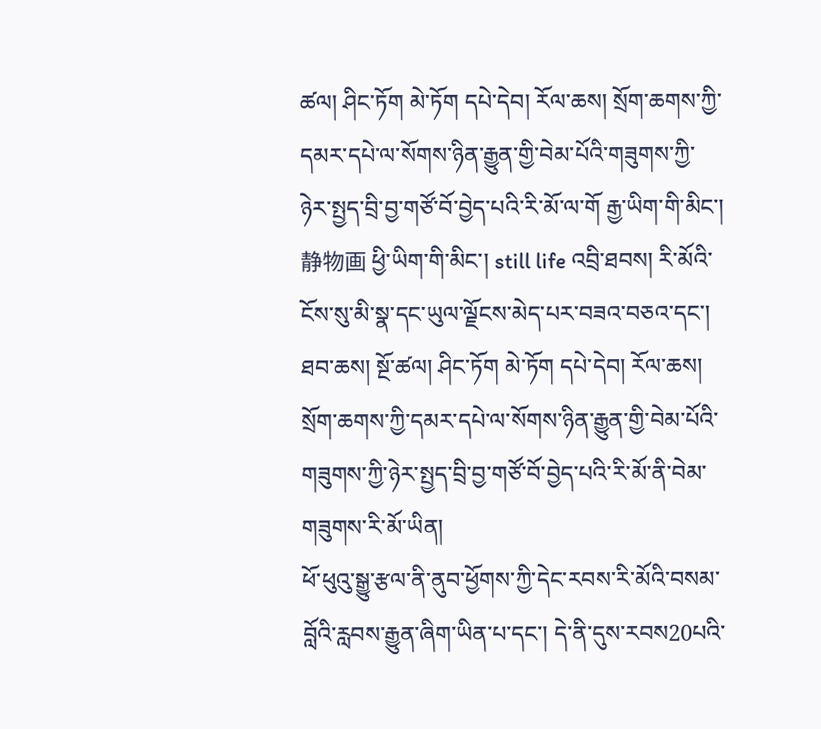ཚལ། ཤིང་ཏོག མེ་ཏོག དཔེ་དེབ། རོལ་ཆས། སྲོག་ཆགས་ཀྱི་དམར་དཔེ་ལ་སོགས་ཉིན་རྒྱུན་གྱི་བེམ་པོའི་གཟུགས་ཀྱི་ཉེར་སྤྱད་བྲི་བྱ་གཙོ་བོ་བྱེད་པའི་རི་མོ་ལ་གོ རྒྱ་ཡིག་གི་མིང་། 静物画 ཕྱི་ཡིག་གི་མིང་། still life འབྲི་ཐབས། རི་མོའི་ངོས་སུ་མི་སྣ་དང་ཡུལ་ལྗོངས་མེད་པར་བཟའ་བཅའ་དང་། ཐབ་ཆས། སྔོ་ཚལ། ཤིང་ཏོག མེ་ཏོག དཔེ་དེབ། རོལ་ཆས། སྲོག་ཆགས་ཀྱི་དམར་དཔེ་ལ་སོགས་ཉིན་རྒྱུན་གྱི་བེམ་པོའི་གཟུགས་ཀྱི་ཉེར་སྤྱད་བྲི་བྱ་གཙོ་བོ་བྱེད་པའི་རི་མོ་ནི་བེམ་གཟུགས་རི་མོ་ཡིན།
ཕོ་ཕུའུ་སྒྱུ་རྩལ་ནི་ནུབ་ཕྱོགས་ཀྱི་དེང་རབས་རི་མོའི་བསམ་བློའི་རླབས་རྒྱུན་ཞིག་ཡིན་པ་དང་། དེ་ནི་དུས་རབས20པའི་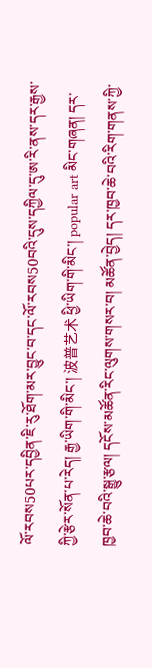ལོ་རབས50པར་དབྱིན་ཇི་རུ་ཐོག་མར་བྱུང་བ་དང་ལོ་རབས50བའི་དུས་དཀྱིལ་དུ་ཨ་རི་ནས་དར་རྒྱས་ཀྱི་རྩེར་སོན་པ་རེད། རྒྱ་ཡིག་གི་མིང་། 波普艺术 ཕྱི་ཡིག་གི་མིང་། popular art མིང་གཞན། དར་ཁྱབ་ཆེ་བའི་སྒྱུ་རྩལ། དངོས་མཚོན་རིང་ལུགས་གསར་བ། མཚོན་བྱེད། དར་ཁྱབ་ཆེ་བའི་རིག་གནས་ཀྱི་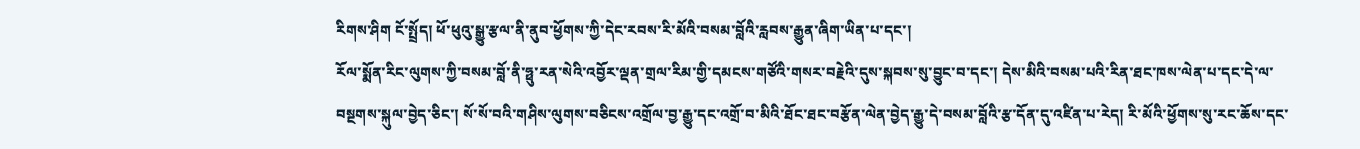རིགས་ཤིག ངོ་སྤྲོད། ཕོ་ཕུའུ་སྒྱུ་རྩལ་ནི་ནུབ་ཕྱོགས་ཀྱི་དེང་རབས་རི་མོའི་བསམ་བློའི་རླབས་རྒྱུན་ཞིག་ཡིན་པ་དང་།
རོལ་སྨོན་རིང་ལུགས་ཀྱི་བསམ་བློ་ནི་ཧྥུ་རན་སེའི་འབྱོར་ལྡན་གྲལ་རིམ་གྱི་དམངས་གཙོའི་གསར་བརྗེའི་དུས་སྐབས་སུ་བྱུང་བ་དང་། དེས་མིའི་བསམ་པའི་རིན་ཐང་ཁས་ལེན་པ་དང་དེ་ལ་བསྔགས་སྐུལ་བྱེད་ཅིང་། སོ་སོ་བའི་གཤིས་ལུགས་བཅིངས་འགྲོལ་བྱ་རྒྱུ་དང་འགྲོ་བ་མིའི་ཐོང་ཐང་བརྩོན་ལེན་བྱེད་རྒྱུ་དེ་བསམ་བློའི་རྩ་དོན་དུ་འཛིན་པ་རེད། རི་མོའི་ཕྱོགས་སུ་རང་ཆོས་དང་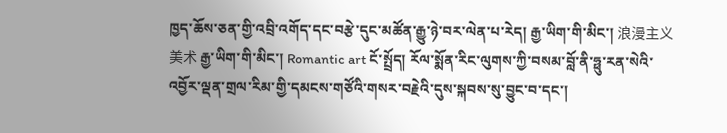ཁྱད་ཆོས་ཅན་གྱི་འབྲི་འགོད་དང་བརྩེ་དུང་མཚོན་རྒྱུ་ཉེ་བར་ལེན་པ་རེད། རྒྱ་ཡིག་གི་མིང་། 浪漫主义美术 རྒྱ་ཡིག་གི་མིང་། Romantic art ངོ་སྤྲོད། རོལ་སྨོན་རིང་ལུགས་ཀྱི་བསམ་བློ་ནི་ཧྥུ་རན་སེའི་འབྱོར་ལྡན་གྲལ་རིམ་གྱི་དམངས་གཙོའི་གསར་བརྗེའི་དུས་སྐབས་སུ་བྱུང་བ་དང་།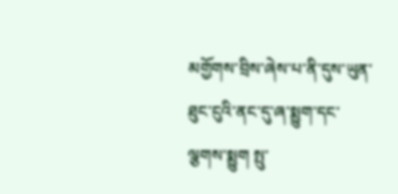མགྱོགས་བྲིས་ཞེས་པ་ནི་དུས་ཡུན་ཐུང་ངུའི་ནང་དུ་ཞ་སྨྱུག་དང་ལྕགས་སྨྱུག སྤུ་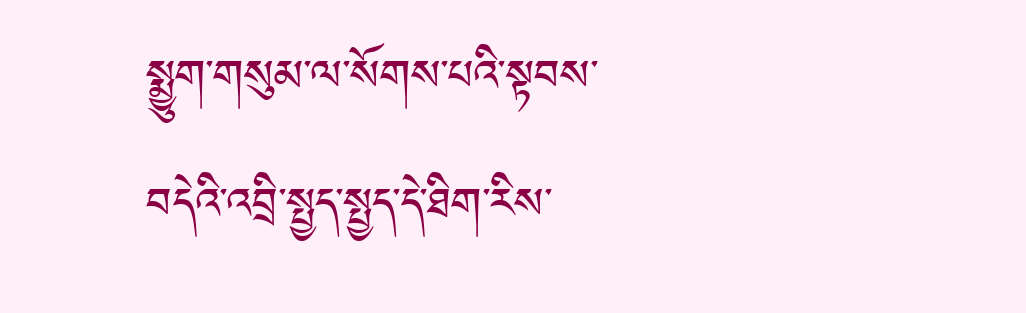སྨྱུག་གསུམ་ལ་སོགས་པའི་སྟབས་བདེའི་འབྲི་སྤྱད་སྤྱད་དེ་ཐིག་རིས་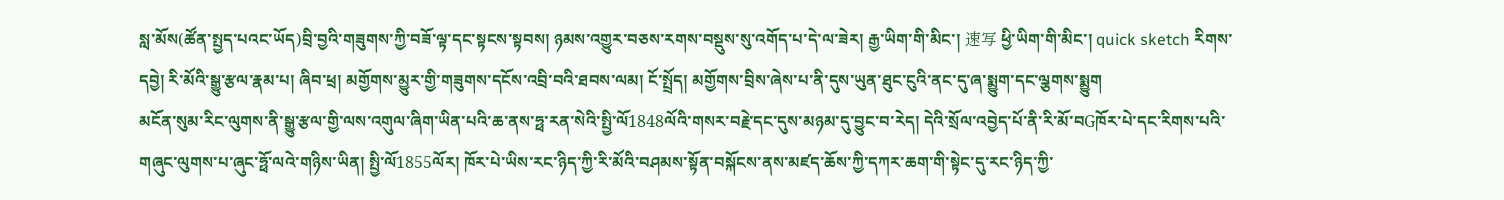སླ་མོས(ཚོན་སྤྱད་པའང་ཡོད)བྲི་བྱའི་གཟུགས་ཀྱི་བཟོ་ལྟ་དང་སྟངས་སྟབས། ཉམས་འགྱུར་བཅས་རགས་བསྡུས་སུ་འགོད་པ་དེ་ལ་ཟེར། རྒྱ་ཡིག་གི་མིང་། 速写 ཕྱི་ཡིག་གི་མིང་། quick sketch རིགས་དབྱེ། རི་མོའི་སྒྱུ་རྩལ་རྣམ་པ། ཞིབ་ཕྲ། མགྱོགས་མྱུར་གྱི་གཟུགས་དངོས་འབྲི་བའི་ཐབས་ལམ། ངོ་སྤྲོད། མགྱོགས་བྲིས་ཞེས་པ་ནི་དུས་ཡུན་ཐུང་ངུའི་ནང་དུ་ཞ་སྨྱུག་དང་ལྕགས་སྨྱུག
མངོན་སུམ་རིང་ལུགས་ནི་སྒྱུ་རྩལ་གྱི་ལས་འགུལ་ཞིག་ཡིན་པའི་ཆ་ནས་ཧྥ་རན་སེའི་སྤྱི་ལོ1848ལོའི་གསར་བརྗེ་དང་དུས་མཉམ་དུ་བྱུང་བ་རེད། དེའི་སྲོལ་འབྱེད་པོ་ནི་རི་མོ་བGཁོར་པེ་དང་རིགས་པའི་གཞུང་ལུགས་པ་ཞུང་ཧྥོ་ལའེ་གཉིས་ཡིན། སྤྱི་ལོ1855ལོར། ཁོར་པེ་ཡིས་རང་ཉིད་ཀྱི་རི་མོའི་བཤམས་སྟོན་བསྐོངས་ནས་མཛད་ཆོས་ཀྱི་དཀར་ཆག་གི་སྟེང་དུ་རང་ཉིད་ཀྱི་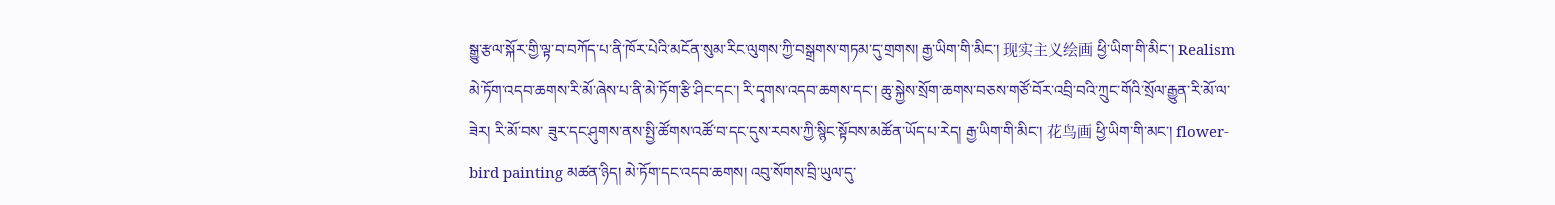སྒྱུ་རྩལ་སྐོར་གྱི་ལྟ་བ་བཀོད་པ་ནི་ཁོར་པེའི་མངོན་སུམ་རིང་ལུགས་ཀྱི་བསྒྲགས་གཏམ་དུ་གྲགས། རྒྱ་ཡིག་གི་མིང་། 现实主义绘画 ཕྱི་ཡིག་གི་མིང་། Realism
མེ་ཏོག་འདབ་ཆགས་རི་མོ་ཞེས་པ་ནི་མེ་ཏོག་རྩི་ཤིང་དང་། རི་དྭགས་འདབ་ཆགས་དང་། ཆུ་སྐྱེས་སྲོག་ཆགས་བཅས་གཙོ་བོར་འབྲི་བའི་ཀྲུང་གོའི་སྲོལ་རྒྱུན་རི་མོ་ལ་ཟེར། རི་མོ་བས་ ཟུར་དང་ཤུགས་ནས་སྤྱི་ཚོགས་འཚོ་བ་དང་དུས་རབས་ཀྱི་སྙིང་སྟོབས་མཚོན་ཡོད་པ་རེད། རྒྱ་ཡིག་གི་མིང་། 花鸟画 ཕྱི་ཡིག་གི་མང་། flower-bird painting མཚན་ཉིད། མེ་ཏོག་དང་འདབ་ཆགས། འབུ་སོགས་བྲི་ཡུལ་དུ་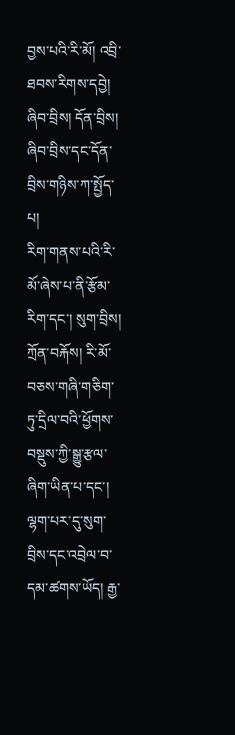བྱས་པའི་རི་མོ། འབྲི་ཐབས་རིགས་དབྱེ། ཞིབ་བྲིས། དོན་བྲིས། ཞིབ་བྲིས་དང་དོན་བྲིས་གཉིས་ཀ་སྤྱོད་པ།
རིག་གནས་པའི་རི་མོ་ཞེས་པ་ནི་རྩོམ་རིག་དང་། སུག་བྲིས། ཀྲོན་བརྐོས། རི་མོ་བཅས་གཞི་གཅིག་ཏུ་དྲིལ་བའི་ཕྱོགས་བསྡུས་ཀྱི་སྒྱུ་རྩལ་ཞིག་ཡིན་པ་དང་། ལྷག་པར་དུ་སུག་བྲིས་དང་འབྲེལ་བ་དམ་ཚགས་ཡོད། རྒྱ་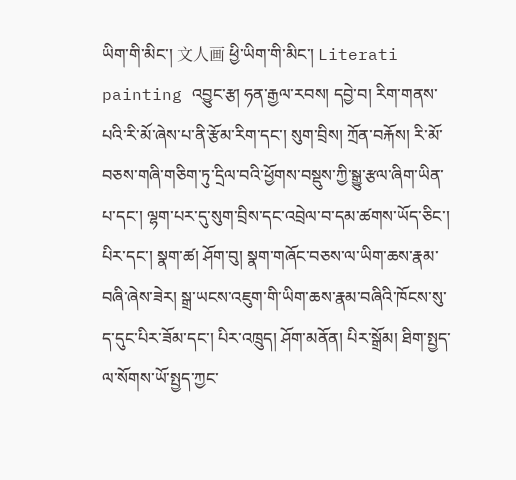ཡིག་གི་མིང་། 文人画 ཕྱི་ཡིག་གི་མིང་། Literati painting འབྱུང་རྩ། ཧན་རྒྱལ་རབས། དབྱེ་བ། རིག་གནས་པའི་རི་མོ་ཞེས་པ་ནི་རྩོམ་རིག་དང་། སུག་བྲིས། ཀྲོན་བརྐོས། རི་མོ་བཅས་གཞི་གཅིག་ཏུ་དྲིལ་བའི་ཕྱོགས་བསྡུས་ཀྱི་སྒྱུ་རྩལ་ཞིག་ཡིན་པ་དང་། ལྷག་པར་དུ་སུག་བྲིས་དང་འབྲེལ་བ་དམ་ཚགས་ཡོད་ཅིང་།
པིར་དང་། སྣག་ཚ། ཤོག་བུ། སྣག་གཞོང་བཅས་ལ་ཡིག་ཆས་རྣམ་བཞི་ཞེས་ཟེར། སྒྲ་ཡངས་འཇུག་གི་ཡིག་ཆས་རྣམ་བཞིའི་ཁོངས་སུ་ད་དུང་པིར་ཟོམ་དང་། པིར་འཁྲུད། ཤོག་མནོན། པིར་སྒྲོམ། ཐིག་སྤྱད་ལ་སོགས་ཡོ་སྤྱད་ཀྱང་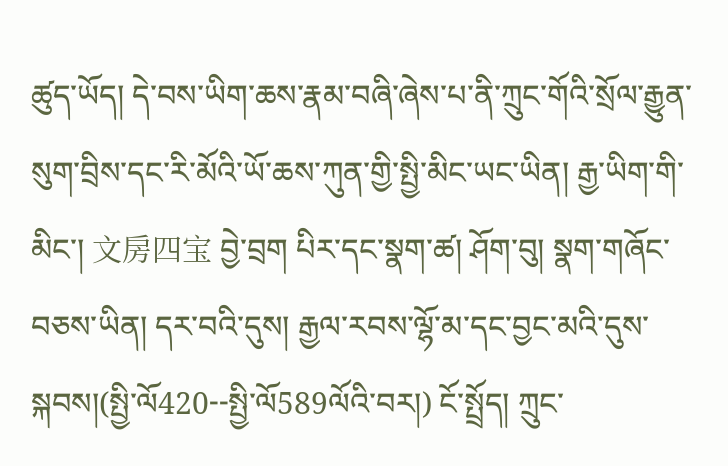ཚུད་ཡོད། དེ་བས་ཡིག་ཆས་རྣམ་བཞི་ཞེས་པ་ནི་ཀྲུང་གོའི་སྲོལ་རྒྱུན་སུག་བྲིས་དང་རི་མོའི་ཡོ་ཆས་ཀུན་གྱི་སྤྱི་མིང་ཡང་ཡིན། རྒྱ་ཡིག་གི་མིང་། 文房四宝 བྱེ་བྲག པིར་དང་སྣག་ཚ། ཤོག་བུ། སྣག་གཞོང་བཅས་ཡིན། དར་བའི་དུས། རྒྱལ་རབས་ལྷོ་མ་དང་བྱང་མའི་དུས་སྐབས།(སྤྱི་ལོ420--སྤྱི་ལོ589ལོའི་བར།) ངོ་སྤྲོད། ཀྲུང་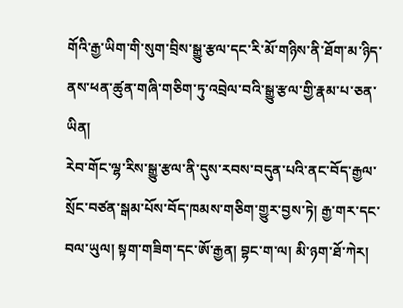གོའི་རྒྱ་ཡིག་གི་སུག་བྲིས་སྒྱུ་རྩལ་དང་རི་མོ་གཉིས་ནི་ཐོག་མ་ཉིད་ནས་ཕན་ཚུན་གཞི་གཅིག་ཏུ་འབྲེལ་བའི་སྒྱུ་རྩལ་གྱི་རྣམ་པ་ཅན་ཡིན།
རེབ་གོང་ལྷ་རིས་སྒྱུ་རྩལ་ནི་དུས་རབས་བདུན་པའི་ནང་བོད་རྒྱལ་སྲོང་བཙན་སྒམ་པོས་བོད་ཁམས་གཅིག་གྱུར་བྱས་ཏེ། རྒྱ་གར་དང་བལ་ཡུལ། སྟག་གཟིག་དང་ཨོ་རྒྱན། བྷང་ག་ལ། མི་ཉག་ཐོ་ཀེར།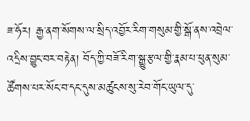ཟ་ཧོར། རྒྱ་ནག་སོགས་ལ་སྲིད་འབྱོར་རིག་གསུམ་གྱི་སྒོ་ནས་འབྲེལ་འདྲིས་བྱུང་བར་བརྟེན། བོད་ཀྱི་བཟོ་རིག་སྒྱུ་རྩལ་གྱི་རྣམ་པ་ཕུན་སུམ་ཚོགས་པར་སོང་བ་དང་དུས་མཚུངས་སུ་རེབ་གོང་ཡུལ་དུ་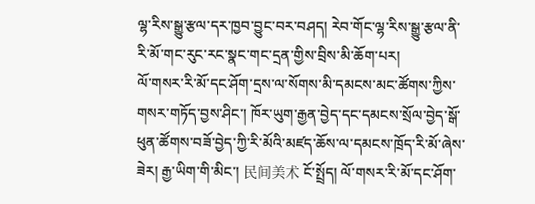ལྷ་རིས་སྒྱུ་རྩལ་དར་ཁྱབ་བྱུང་བར་བཤད། རེབ་གོང་ལྷ་རིས་སྒྱུ་རྩལ་ནི་རི་མོ་གང་རུང་རང་སྣང་གང་དྲན་གྱིས་བྲིས་མི་ཆོག་པར།
ལོ་གསར་རི་མོ་དང་ཤོག་དྲས་ལ་སོགས་མི་དམངས་མང་ཚོགས་ཀྱིས་གསར་གཏོད་བྱས་ཤིང་། ཁོར་ཡུག་རྒྱན་བྱེད་དང་དམངས་སྲོལ་བྱེད་སྒོ་ཕུན་ཚོགས་བཟོ་བྱེད་ཀྱི་རི་མོའི་མཛད་ཆོས་ལ་དམངས་ཁྲོད་རི་མོ་ཞེས་ཟེར། རྒྱ་ཡིག་གི་མིང་། 民间美术 ངོ་སྤྲོད། ལོ་གསར་རི་མོ་དང་ཤོག་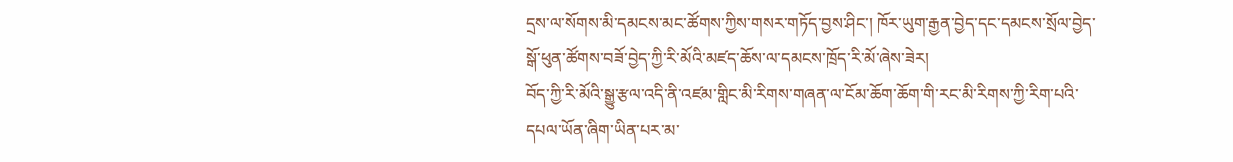དྲས་ལ་སོགས་མི་དམངས་མང་ཚོགས་ཀྱིས་གསར་གཏོད་བྱས་ཤིང་། ཁོར་ཡུག་རྒྱན་བྱེད་དང་དམངས་སྲོལ་བྱེད་སྒོ་ཕུན་ཚོགས་བཟོ་བྱེད་ཀྱི་རི་མོའི་མཛད་ཆོས་ལ་དམངས་ཁྲོད་རི་མོ་ཞེས་ཟེར།
བོད་ཀྱི་རི་མོའི་སྒྱུ་རྩལ་འདི་ནི་འཛམ་གླིང་མི་རིགས་གཞན་ལ་ངོམ་ཆོག་ཆོག་གི་རང་མི་རིགས་ཀྱི་རིག་པའི་དཔལ་ཡོན་ཞིག་ཡིན་པར་མ་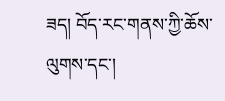ཟད། བོད་རང་གནས་ཀྱི་ཆོས་ལུགས་དང་།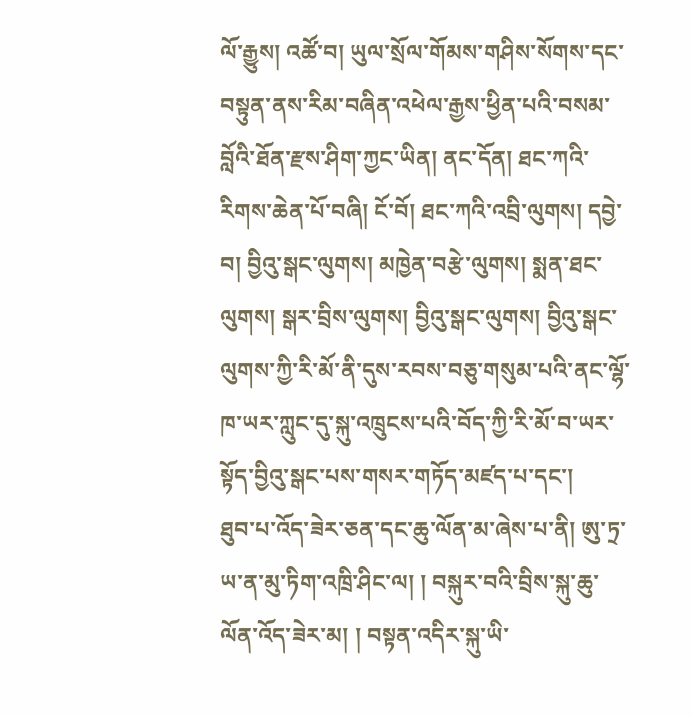ལོ་རྒྱུས། འཚོ་བ། ཡུལ་སྲོལ་གོམས་གཤིས་སོགས་དང་བསྟུན་ནས་རིམ་བཞིན་འཕེལ་རྒྱས་ཕྱིན་པའི་བསམ་བློའི་ཐོན་རྫས་ཤིག་ཀྱང་ཡིན། ནང་དོན། ཐང་ཀའི་རིགས་ཆེན་པོ་བཞི། ངོ་བོ། ཐང་ཀའི་འབྲི་ལུགས། དབྱེ་བ། བྱིའུ་སྒང་ལུགས། མཁྱེན་བརྩེ་ལུགས། སྨན་ཐང་ལུགས། སྒར་བྲིས་ལུགས། བྱིའུ་སྒང་ལུགས། བྱིའུ་སྒང་ལུགས་ཀྱི་རི་མོ་ནི་དུས་རབས་བཅུ་གསུམ་པའི་ནང་ལྷོ་ཁ་ཡར་ཀླུང་དུ་སྐུ་འཁྲུངས་པའི་བོད་ཀྱི་རི་མོ་བ་ཡར་སྟོད་བྱིའུ་སྒང་པས་གསར་གཏོད་མཛད་པ་དང་།
ཐུབ་པ་འོད་ཟེར་ཅན་དང་ཆུ་ལོན་མ་ཞེས་པ་ནི། ཨུ་ཏྲ་ཡ་ན་མུ་ཏིག་འཁྲི་ཤིང་ལ། ། བསྐུར་བའི་བྲིས་སྐུ་ཆུ་ལོན་འོད་ཟེར་མ། ། བསྟན་འདིར་སྐུ་ཡི་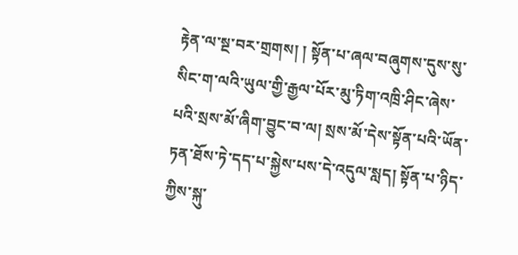རྟེན་ལ་སྔ་བར་གྲགས། ། སྟོན་པ་ཞལ་བཞུགས་དུས་སུ་སིང་ག་ལའི་ཡུལ་གྱི་རྒྱལ་པོར་མུ་ཏིག་འཁྲི་ཤིང་ཞེས་པའི་སྲས་མོ་ཞིག་བྱུང་བ་ལ། སྲས་མོ་དེས་སྟོན་པའི་ཡོན་ཏན་ཐོས་ཏེ་དད་པ་སྐྱེས་པས་དེ་འདུལ་སླད། སྟོན་པ་ཉིད་ཀྱིས་སྐུ་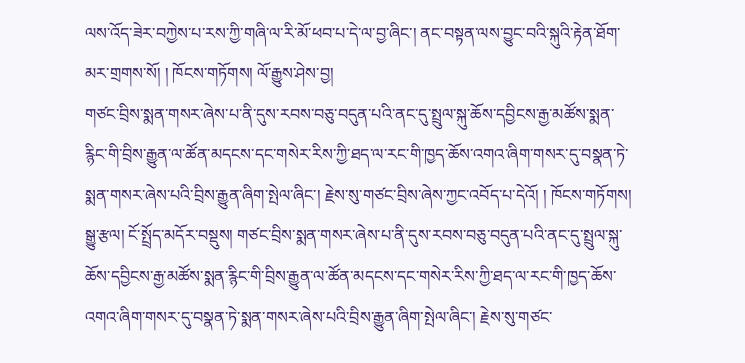ལས་འོད་ཟེར་བཀྱེས་པ་རས་ཀྱི་གཞི་ལ་རི་མོ་ཕབ་པ་དེ་ལ་བྱ་ཞིང་། ནང་བསྟན་ལས་བྱུང་བའི་སྐུའི་རྟེན་ཐོག་མར་གྲགས་སོ། ། ཁོངས་གཏོགས། ལོ་རྒྱུས་ཤེས་བྱ།
གཙང་བྲིས་སྨན་གསར་ཞེས་པ་ནི་དུས་རབས་བཅུ་བདུན་པའི་ནང་དུ་སྤྲུལ་སྐུ་ཆོས་དབྱིངས་རྒྱ་མཚོས་སྨན་རྙིང་གི་བྲིས་རྒྱུན་ལ་ཚོན་མདངས་དང་གསེར་རིས་ཀྱི་ཐད་ལ་རང་གི་ཁྱད་ཆོས་འགའ་ཞིག་གསར་དུ་བསྣན་ཏེ་སྨན་གསར་ཞེས་པའི་བྲིས་རྒྱུན་ཞིག་སྤེལ་ཞིང་། རྗེས་སུ་གཙང་བྲིས་ཞེས་ཀྱང་འབོད་པ་དེའོ། ། ཁོངས་གཏོགས། སྒྱུ་རྩལ། ངོ་སྤྲོད་མདོར་བསྡུས། གཙང་བྲིས་སྨན་གསར་ཞེས་པ་ནི་དུས་རབས་བཅུ་བདུན་པའི་ནང་དུ་སྤྲུལ་སྐུ་ཆོས་དབྱིངས་རྒྱ་མཚོས་སྨན་རྙིང་གི་བྲིས་རྒྱུན་ལ་ཚོན་མདངས་དང་གསེར་རིས་ཀྱི་ཐད་ལ་རང་གི་ཁྱད་ཆོས་འགའ་ཞིག་གསར་དུ་བསྣན་ཏེ་སྨན་གསར་ཞེས་པའི་བྲིས་རྒྱུན་ཞིག་སྤེལ་ཞིང་། རྗེས་སུ་གཙང་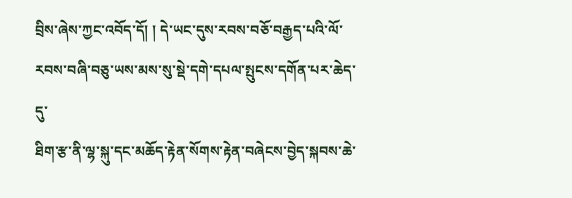བྲིས་ཞེས་ཀྱང་འབོད་དོ། ། དེ་ཡང་དུས་རབས་བཅོ་བརྒྱད་པའི་ལོ་རབས་བཞི་བཅུ་ཡས་མས་སུ་སྡེ་དགེ་དཔལ་སྤུངས་དགོན་པར་ཆེད་དུ་
ཐིག་རྩ་ནི་ལྷ་སྐུ་དང་མཆོད་རྟེན་སོགས་རྟེན་བཞེངས་བྱེད་སྐབས་ཆེ་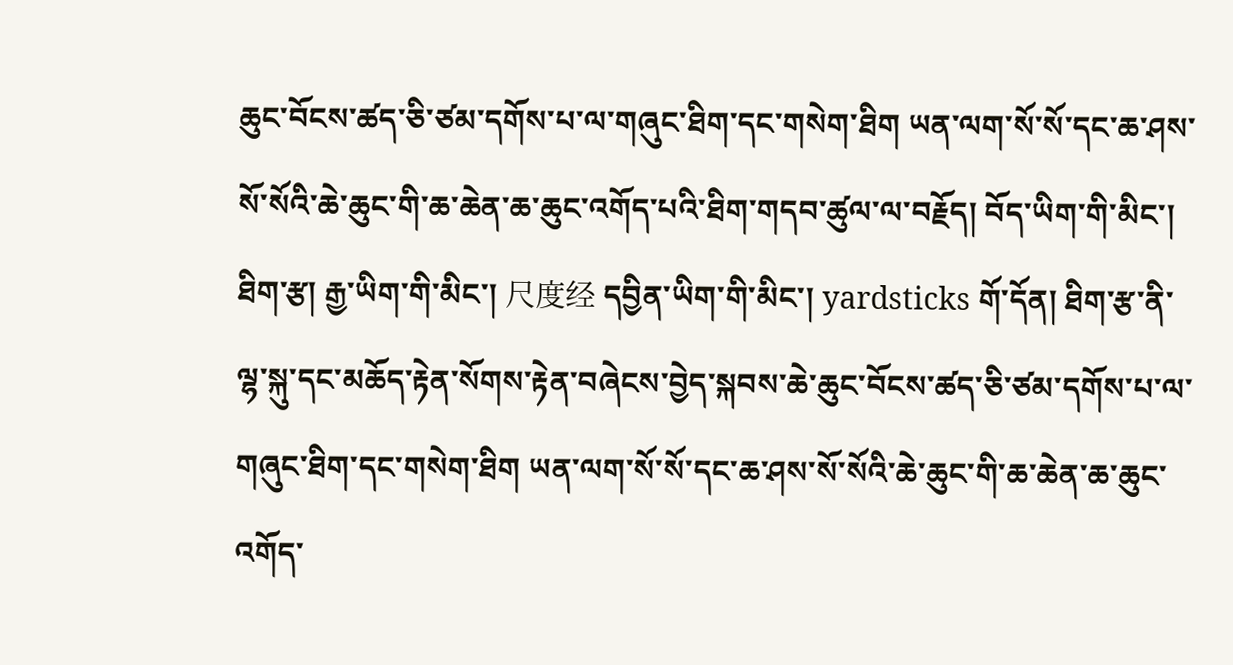ཆུང་བོངས་ཚད་ཅི་ཙམ་དགོས་པ་ལ་གཞུང་ཐིག་དང་གསེག་ཐིག ཡན་ལག་སོ་སོ་དང་ཆ་ཤས་སོ་སོའི་ཆེ་ཆུང་གི་ཆ་ཆེན་ཆ་ཆུང་འགོད་པའི་ཐིག་གདབ་ཚུལ་ལ་བརྗོད། བོད་ཡིག་གི་མིང་། ཐིག་རྩ། རྒྱ་ཡིག་གི་མིང་། 尺度经 དབྱིན་ཡིག་གི་མིང་། yardsticks གོ་དོན། ཐིག་རྩ་ནི་ལྷ་སྐུ་དང་མཆོད་རྟེན་སོགས་རྟེན་བཞེངས་བྱེད་སྐབས་ཆེ་ཆུང་བོངས་ཚད་ཅི་ཙམ་དགོས་པ་ལ་གཞུང་ཐིག་དང་གསེག་ཐིག ཡན་ལག་སོ་སོ་དང་ཆ་ཤས་སོ་སོའི་ཆེ་ཆུང་གི་ཆ་ཆེན་ཆ་ཆུང་འགོད་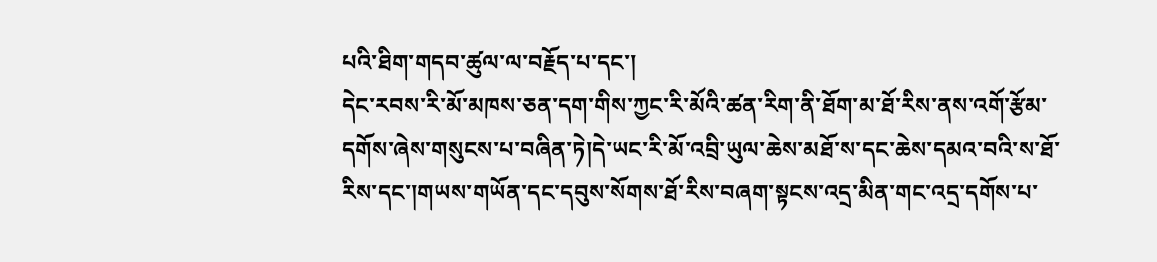པའི་ཐིག་གདབ་ཚུལ་ལ་བརྗོད་པ་དང་།
དེང་རབས་རི་མོ་མཁས་ཅན་དག་གིས་ཀྱང་རི་མོའི་ཚན་རིག་ནི་ཐོག་མ་ཐོ་རིས་ནས་འགོ་རྩོམ་དགོས་ཞེས་གསུངས་པ་བཞིན་ཏེ།དེ་ཡང་རི་མོ་འབྲི་ཡུལ་ཆེས་མཐོ་ས་དང་ཆེས་དམའ་བའི་ས་ཐོ་རིས་དང་།གཡས་གཡོན་དང་དབུས་སོགས་ཐོ་རིས་བཞག་སྟངས་འདྲ་མིན་གང་འདྲ་དགོས་པ་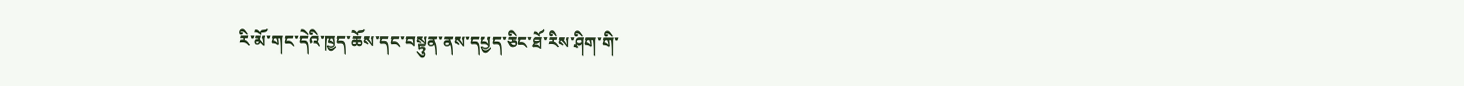རི་མོ་གང་དེའི་ཁྱད་ཆོས་དང་བསྟུན་ནས་དཔྱད་ཅིང་ཐོ་རིས་ཤིག་གི་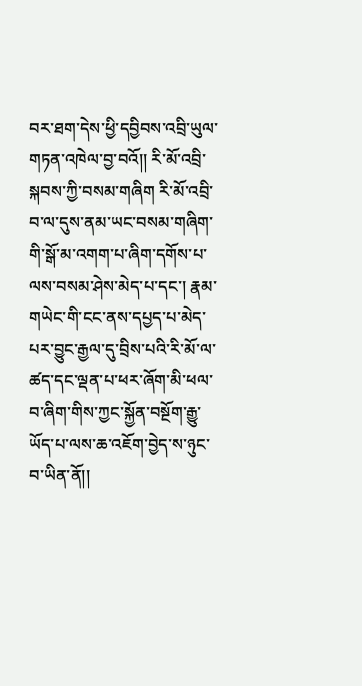བར་ཐག་དེས་ཕྱི་དབྱིབས་འབྲི་ཡུལ་གཏན་འཁེལ་བྱ་བའོ།། རི་མོ་འབྲི་སྐབས་ཀྱི་བསམ་གཞིག རི་མོ་འབྲི་བ་ལ་དུས་ནམ་ཡང་བསམ་གཞིག་གི་སྒོ་མ་འགག་པ་ཞིག་དགོས་པ་ལས་བསམ་ཤེས་མེད་པ་དང་། རྣམ་གཡེང་གི་ངང་ནས་དཔྱད་པ་མེད་པར་བྱུང་རྒྱལ་དུ་བྲིས་པའི་རི་མོ་ལ་ཚད་དང་ལྡན་པ་ཕར་ཞོག་མི་ཕལ་བ་ཞིག་གིས་ཀྱང་སྐྱོན་བསྔོག་རྒྱུ་ཡོད་པ་ལས་ཆ་འཇོག་བྱེད་ས་ཉུང་བ་ཡིན་ནོ།།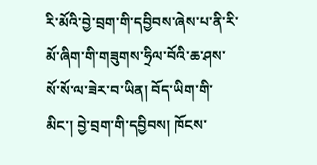རི་མོའི་བྱེ་བྲག་གི་དབྱིབས་ཞེས་པ་ནི་རི་མོ་ཞིག་གི་གཟུགས་ཧྲིལ་བོའི་ཆ་ཤས་སོ་སོ་ལ་ཟེར་བ་ཡིན། བོད་ཡིག་གི་མིང་། བྱེ་བྲག་གི་དབྱིབས། ཁོངས་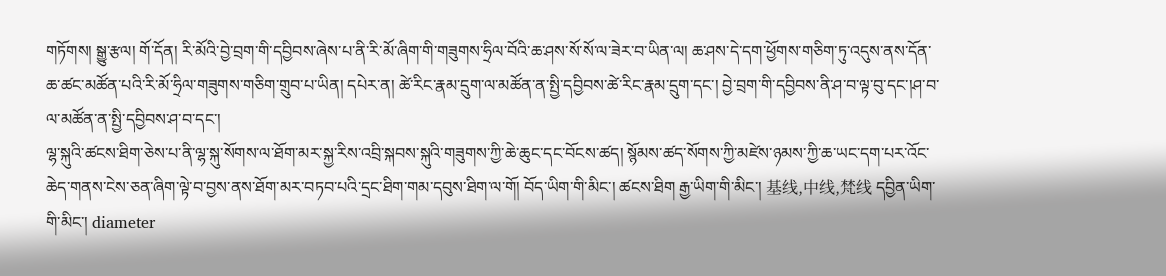གཏོགས། སྒྱུ་རྩལ། གོ་དོན། རི་མོའི་བྱེ་བྲག་གི་དབྱིབས་ཞེས་པ་ནི་རི་མོ་ཞིག་གི་གཟུགས་ཧྲིལ་བོའི་ཆ་ཤས་སོ་སོ་ལ་ཟེར་བ་ཡིན་ལ། ཆ་ཤས་དེ་དག་ཕྱོགས་གཅིག་ཏུ་འདུས་ནས་དོན་ཆ་ཚང་མཚོན་པའི་རི་མོ་ཧྲིལ་གཟུགས་གཅིག་གྲུབ་པ་ཡིན། དཔེར་ན། ཚེ་རིང་རྣམ་དྲུག་ལ་མཚོན་ན་སྤྱི་དབྱིབས་ཚེ་རིང་རྣམ་དྲུག་དང་། བྱེ་བྲག་གི་དབྱིབས་ནི་ཤ་བ་ལྟ་བུ་དང་།ཤ་བ་ལ་མཚོན་ན་སྤྱི་དབྱིབས་ཤ་བ་དང་།
ལྷ་སྐུའི་ཚངས་ཐིག་ཅེས་པ་ནི་ལྷ་སྐུ་སོགས་ལ་ཐོག་མར་སྐྱ་རིས་འབྲི་སྐབས་སྐུའི་གཟུགས་ཀྱི་ཆེ་ཆུང་དང་བོངས་ཚད། སྙོམས་ཚད་སོགས་ཀྱི་མཛེས་ཉམས་ཀྱི་ཆ་ཡང་དག་པར་འོང་ཆེད་གནས་ངེས་ཅན་ཞིག་ལྟེ་བ་བྱས་ནས་ཐོག་མར་བཏབ་པའི་དྲང་ཐིག་གམ་དབུས་ཐིག་ལ་གོ། བོད་ཡིག་གི་མིང་། ཚངས་ཐིག རྒྱ་ཡིག་གི་མིང་། 基线,中线,梵线 དབྱིན་ཡིག་གི་མིང་། diameter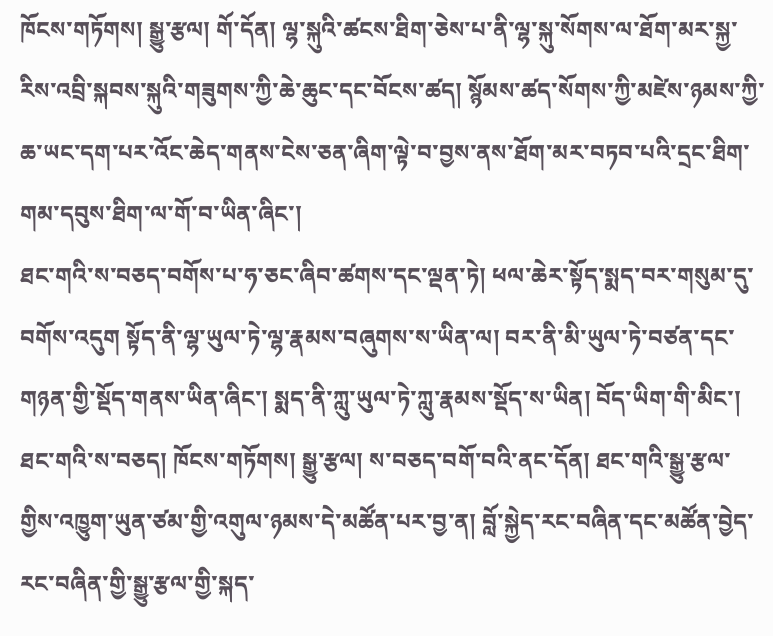ཁོངས་གཏོགས། སྒྱུ་རྩལ། གོ་དོན། ལྷ་སྐུའི་ཚངས་ཐིག་ཅེས་པ་ནི་ལྷ་སྐུ་སོགས་ལ་ཐོག་མར་སྐྱ་རིས་འབྲི་སྐབས་སྐུའི་གཟུགས་ཀྱི་ཆེ་ཆུང་དང་བོངས་ཚད། སྙོམས་ཚད་སོགས་ཀྱི་མཛེས་ཉམས་ཀྱི་ཆ་ཡང་དག་པར་འོང་ཆེད་གནས་ངེས་ཅན་ཞིག་ལྟེ་བ་བྱས་ནས་ཐོག་མར་བཏབ་པའི་དྲང་ཐིག་གམ་དབུས་ཐིག་ལ་གོ་བ་ཡིན་ཞིང་།
ཐང་གའི་ས་བཅད་བགོས་པ་ཧ་ཅང་ཞིབ་ཚགས་དང་ལྡན་ཏེ། ཕལ་ཆེར་སྟོད་སྨད་བར་གསུམ་དུ་བགོས་འདུག སྟོད་ནི་ལྷ་ཡུལ་ཏེ་ལྷ་རྣམས་བཞུགས་ས་ཡིན་ལ། བར་ནི་མི་ཡུལ་ཏེ་བཙན་དང་གཉན་གྱི་སྡོད་གནས་ཡིན་ཞིང་། སྨད་ནི་ཀླུ་ཡུལ་ཏེ་ཀླུ་རྣམས་སྡོད་ས་ཡིན། བོད་ཡིག་གི་མིང་། ཐང་གའི་ས་བཅད། ཁོངས་གཏོགས། སྒྱུ་རྩལ། ས་བཅད་བགོ་བའི་ནང་དོན། ཐང་གའི་སྒྱུ་རྩལ་གྱིས་འཁྱུག་ཡུན་ཙམ་གྱི་འགུལ་ཉམས་དེ་མཚོན་པར་བྱ་ན། བློ་སྐྱེད་རང་བཞིན་དང་མཚོན་བྱེད་རང་བཞིན་གྱི་སྒྱུ་རྩལ་གྱི་སྐད་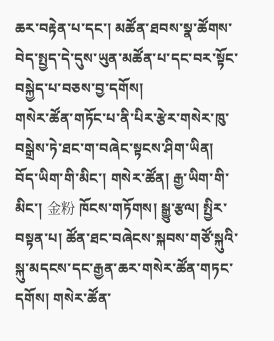ཆར་བརྟེན་པ་དང་། མཚོན་ཐབས་སྣ་ཚོགས་བེད་སྤྱད་དེ་དུས་ཡུན་མཚོན་པ་དང་བར་སྟོང་བསྐྱེད་པ་བཅས་བྱ་དགོས།
གསེར་ཚོན་གཏོང་པ་ནི་པིར་རྩེར་གསེར་ཁུ་བསྒྲེས་ཏེ་ཐང་ག་བཞེང་སྟངས་ཤིག་ཡིན། བོད་ཡིག་གི་མིང་། གསེར་ཚོན། རྒྱ་ཡིག་གི་མིང་། 金粉 ཁོངས་གཏོགས། སྒྱུ་རྩལ། སྤྱིར་བསྟན་པ། ཚོན་ཐང་བཞེངས་སྐབས་གཙོ་སྐུའི་སྐུ་མདངས་དང་རྒྱན་ཆར་གསེར་ཚོན་གཏང་དགོས། གསེར་ཚོན་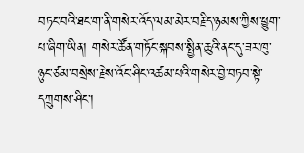བཏང་བའི་ཐང་ག་ནི་གསེར་འོད་ལམ་མེར་བརྗིད་ཉམས་ཀྱིས་ཕྱུག་པ་ཞིག་ཡིན། གསེར་ཚོན་གཏོང་སྐབས་སྤྱིན་ཆུའི་ནང་དུ་ཟར་ཁུ་ཉུང་ཙམ་བསྲེས་རྗེས་འོང་ཤིང་འཚམ་པའི་གསེར་བྱེ་བཏབ་སྟེ་དཀྲུགས་ཤིང་།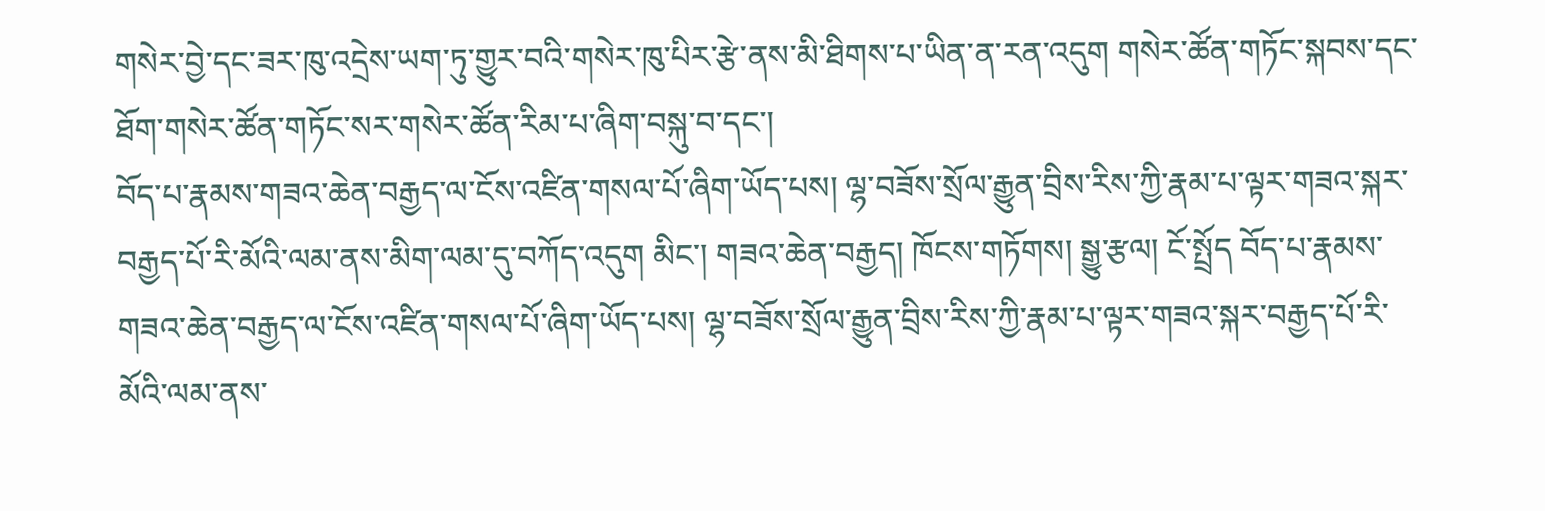གསེར་བྱེ་དང་ཟར་ཁུ་འདྲེས་ཡག་ཏུ་གྱུར་བའི་གསེར་ཁུ་པིར་རྩེ་ནས་མི་ཐིགས་པ་ཡིན་ན་རན་འདུག གསེར་ཚོན་གཏོང་སྐབས་དང་ཐོག་གསེར་ཚོན་གཏོང་སར་གསེར་ཚོན་རིམ་པ་ཞིག་བསྐུ་བ་དང་།
བོད་པ་རྣམས་གཟའ་ཆེན་བརྒྱད་ལ་ངོས་འཛིན་གསལ་པོ་ཞིག་ཡོད་པས། ལྷ་བཟོས་སྲོལ་རྒྱུན་བྲིས་རིས་ཀྱི་རྣམ་པ་ལྟར་གཟའ་སྐར་བརྒྱད་པོ་རི་མོའི་ལམ་ནས་མིག་ལམ་དུ་བཀོད་འདུག མིང་། གཟའ་ཆེན་བརྒྱད། ཁོངས་གཏོགས། སྒྱུ་རྩལ། ངོ་སྤྲོད བོད་པ་རྣམས་གཟའ་ཆེན་བརྒྱད་ལ་ངོས་འཛིན་གསལ་པོ་ཞིག་ཡོད་པས། ལྷ་བཟོས་སྲོལ་རྒྱུན་བྲིས་རིས་ཀྱི་རྣམ་པ་ལྟར་གཟའ་སྐར་བརྒྱད་པོ་རི་མོའི་ལམ་ནས་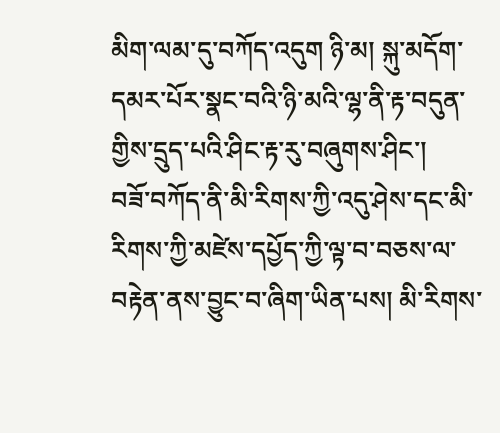མིག་ལམ་དུ་བཀོད་འདུག ཉི་མ། སྐུ་མདོག་དམར་པོར་སྣང་བའི་ཉི་མའི་ལྷ་ནི་རྟ་བདུན་གྱིས་དྲུད་པའི་ཤིང་རྟ་རུ་བཞུགས་ཤིང་།
བཟོ་བཀོད་ནི་མི་རིགས་ཀྱི་འདུ་ཤེས་དང་མི་རིགས་ཀྱི་མཛེས་དཔྱོད་ཀྱི་ལྟ་བ་བཅས་ལ་བརྟེན་ནས་བྱུང་བ་ཞིག་ཡིན་པས། མི་རིགས་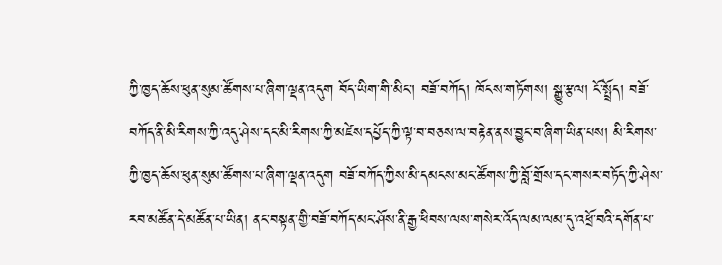ཀྱི་ཁྱད་ཆོས་ཕུན་སུམ་ཚོགས་པ་ཞིག་ལྡན་འདུག བོད་ཡིག་གི་མིང་། བཟོ་བཀོད། ཁོངས་གཏོགས། སྒྱུ་རྩལ། ངོ་སྤྲོད། བཟོ་བཀོད་ནི་མི་རིགས་ཀྱི་འདུ་ཤེས་དང་མི་རིགས་ཀྱི་མཛེས་དཔྱོད་ཀྱི་ལྟ་བ་བཅས་ལ་བརྟེན་ནས་བྱུང་བ་ཞིག་ཡིན་པས། མི་རིགས་ཀྱི་ཁྱད་ཆོས་ཕུན་སུམ་ཚོགས་པ་ཞིག་ལྡན་འདུག བཟོ་བཀོད་ཀྱིས་མི་དམངས་མང་ཚོགས་ཀྱི་བློ་གྲོས་དང་གསར་བཏོད་ཀྱི་ཤེས་རབ་མཚོན་དེ་མཚོན་པ་ཡིན། ནང་བསྟན་གྱི་བཟོ་བཀོད་མང་ཤོས་ནི་རྒྱ་ཕིབས་ལས་གསེར་འོད་ལམ་ལམ་དུ་འཕྲོ་བའི་དགོན་པ་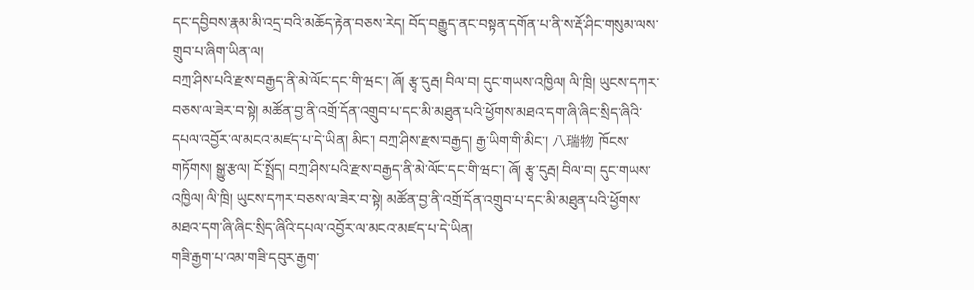དང་དབྱིབས་རྣམ་མི་འདྲ་བའི་མཆོད་རྟེན་བཅས་རེད། བོད་བརྒྱུད་ནང་བསྟན་དགོན་པ་ནི་ས་རྡོ་ཤིང་གསུམ་ལས་གྲུབ་པ་ཞིག་ཡིན་ལ།
བཀྲ་ཤིས་པའི་རྫས་བརྒྱད་ནི་མེ་ལོང་དང་གི་ཝང་། ཞོ། རྩྭ་དུརྦ། བིལ་བ། དུང་གཡས་འཁྱིལ། ལི་ཁྲི། ཡུངས་དཀར་བཅས་ལ་ཟེར་བ་སྟེ། མཚོན་བྱ་ནི་འགྲོ་དོན་འགྲུབ་པ་དང་མི་མཐུན་པའི་ཕྱོགས་མཐའ་དག་ཞི་ཞིང་སྲིད་ཞིའི་དཔལ་འབྱོར་ལ་མངའ་མཛད་པ་དེ་ཡིན། མིང་། བཀྲ་ཤིས་རྫས་བརྒྱད། རྒྱ་ཡིག་གི་མིང་། 八瑞物 ཁོངས་གཏོགས། སྒྱུ་རྩལ། ངོ་སྤྲོད། བཀྲ་ཤིས་པའི་རྫས་བརྒྱད་ནི་མེ་ལོང་དང་གི་ཝང་། ཞོ། རྩྭ་དུརྦ། བིལ་བ། དུང་གཡས་འཁྱིལ། ལི་ཁྲི། ཡུངས་དཀར་བཅས་ལ་ཟེར་བ་སྟེ། མཚོན་བྱ་ནི་འགྲོ་དོན་འགྲུབ་པ་དང་མི་མཐུན་པའི་ཕྱོགས་མཐའ་དག་ཞི་ཞིང་སྲིད་ཞིའི་དཔལ་འབྱོར་ལ་མངའ་མཛད་པ་དེ་ཡིན།
གཟི་རྒྱག་པ་འམ་གཟི་དབུར་རྒྱག་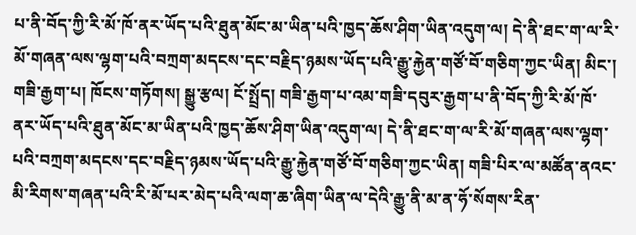པ་ནི་བོད་ཀྱི་རི་མོ་ཁོ་ནར་ཡོད་པའི་ཐུན་མོང་མ་ཡིན་པའི་ཁྱད་ཆོས་ཤིག་ཡིན་འདུག་ལ། དེ་ནི་ཐང་ག་ལ་རི་མོ་གཞན་ལས་ལྷག་པའི་བཀྲག་མདངས་དང་བརྗིད་ཉམས་ཡོད་པའི་རྒྱུ་རྐྱེན་གཙོ་བོ་གཅིག་ཀྱང་ཡིན། མིང་། གཟི་རྒྱག་པ། ཁོངས་གཏོགས། སྒྱུ་རྩལ། ངོ་སྤྲོད། གཟི་རྒྱག་པ་འམ་གཟི་དབུར་རྒྱག་པ་ནི་བོད་ཀྱི་རི་མོ་ཁོ་ནར་ཡོད་པའི་ཐུན་མོང་མ་ཡིན་པའི་ཁྱད་ཆོས་ཤིག་ཡིན་འདུག་ལ། དེ་ནི་ཐང་ག་ལ་རི་མོ་གཞན་ལས་ལྷག་པའི་བཀྲག་མདངས་དང་བརྗིད་ཉམས་ཡོད་པའི་རྒྱུ་རྐྱེན་གཙོ་བོ་གཅིག་ཀྱང་ཡིན། གཟི་པིར་ལ་མཚོན་ནའང་མི་རིགས་གཞན་པའི་རི་མོ་པར་མེད་པའི་ལག་ཆ་ཞིག་ཡིན་ལ་དེའི་རྒྱུ་ནི་མ་ན་ཧོ་སོགས་རིན་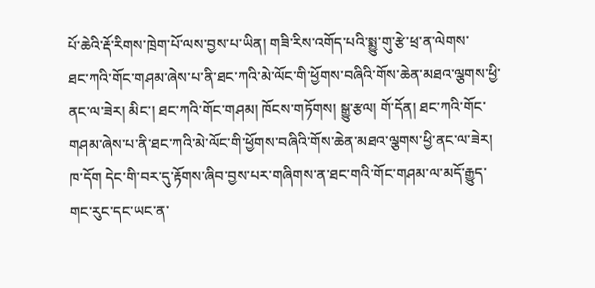པོ་ཆེའི་རྡོ་རིགས་ཁྲེག་པོ་ལས་བྱས་པ་ཡིན། གཟི་རིས་འགོད་པའི་སྨྱུ་གུ་རྩེ་ཕྲ་ན་ལེགས་
ཐང་ཀའི་གོང་གཤམ་ཞེས་པ་ནི་ཐང་ཀའི་མེ་ལོང་གི་ཕྱོགས་བཞིའི་གོས་ཆེན་མཐའ་ལྕགས་ཕྱི་ནང་ལ་ཟེར། མིང་། ཐང་ཀའི་གོང་གཤམ། ཁོངས་གཏོགས། སྒྱུ་རྩལ། གོ་དོན། ཐང་ཀའི་གོང་གཤམ་ཞེས་པ་ནི་ཐང་ཀའི་མེ་ལོང་གི་ཕྱོགས་བཞིའི་གོས་ཆེན་མཐའ་ལྕགས་ཕྱི་ནང་ལ་ཟེར། ཁ་དོག དེང་གི་བར་དུ་རྟོགས་ཞིབ་བྱས་པར་གཞིགས་ན་ཐང་གའི་གོང་གཤམ་ལ་མདོ་རྒྱུད་གང་རུང་དང་ཡང་ན་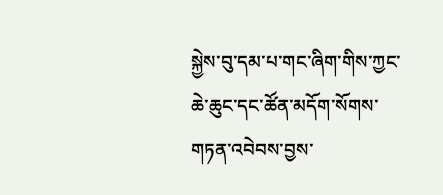སྐྱེས་བུ་དམ་པ་གང་ཞིག་གིས་ཀྱང་ཆེ་ཆུང་དང་ཚོན་མདོག་སོགས་གཏན་འབེབས་བྱས་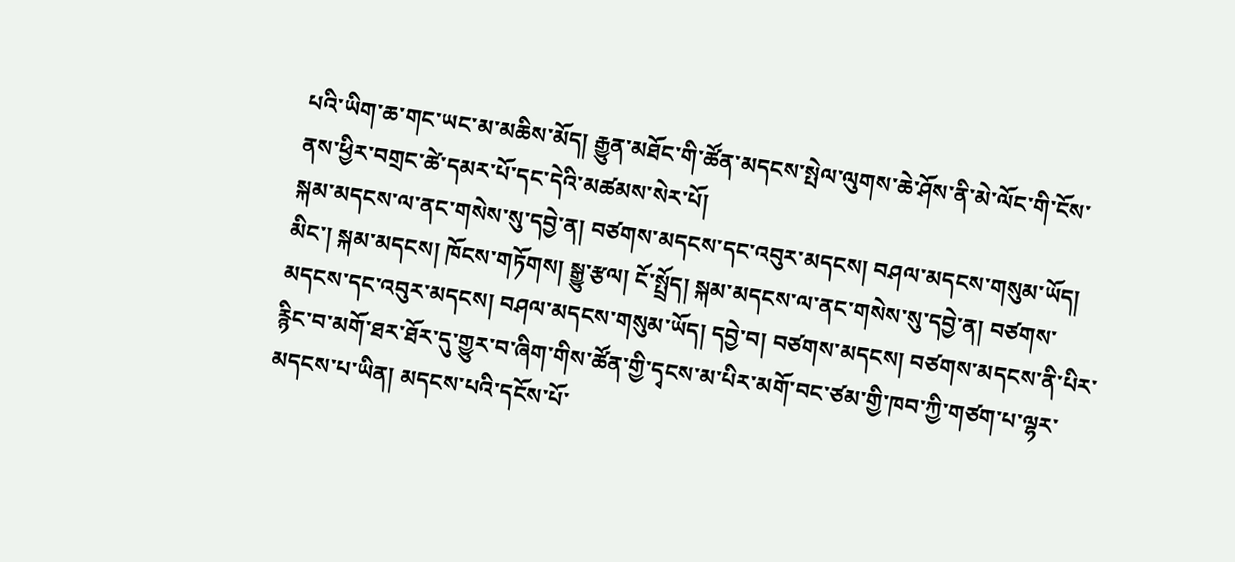པའི་ཡིག་ཆ་གང་ཡང་མ་མཆིས་མོད། རྒྱུན་མཐོང་གི་ཚོན་མདངས་སྤེལ་ལུགས་ཆེ་ཤོས་ནི་མེ་ལོང་གི་ངོས་ནས་ཕྱིར་བགྲང་ཚེ་དམར་པོ་དང་དེའི་མཚམས་སེར་པོ།
སྐམ་མདངས་ལ་ནང་གསེས་སུ་དབྱེ་ན། བཙགས་མདངས་དང་འབུར་མདངས། བཤལ་མདངས་གསུམ་ཡོད། མིང་། སྐམ་མདངས། ཁོངས་གཏོགས། སྒྱུ་རྩལ། ངོ་སྤྲོད། སྐམ་མདངས་ལ་ནང་གསེས་སུ་དབྱེ་ན། བཙགས་མདངས་དང་འབུར་མདངས། བཤལ་མདངས་གསུམ་ཡོད། དབྱེ་བ། བཙགས་མདངས། བཙགས་མདངས་ནི་པིར་རྙིང་བ་མགོ་ཐར་ཐོར་དུ་གྱུར་བ་ཞིག་གིས་ཚོན་གྱི་དྭངས་མ་པིར་མགོ་བང་ཙམ་གྱི་ཁབ་ཀྱི་གཙག་པ་ལྷར་མདངས་པ་ཡིན། མདངས་པའི་དངོས་པོ་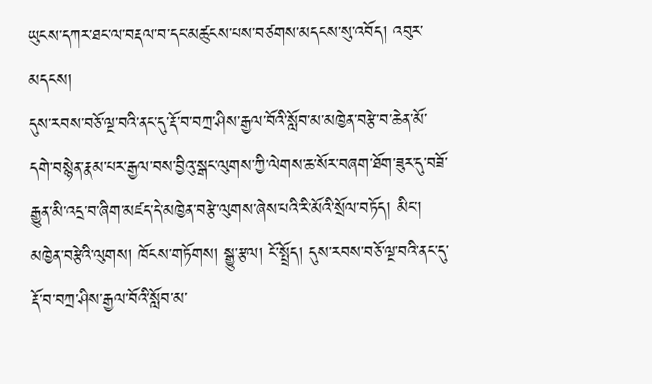ཡུངས་དཀར་ཐང་ལ་བརྡལ་བ་དང་མཚུངས་པས་བཙགས་མདངས་སུ་འབོད། འབུར་མདངས།
དུས་རབས་བཅོ་ལྔ་བའི་ནང་དུ་རྡོ་བ་བཀྲ་ཤིས་རྒྱལ་བོའི་སློབ་མ་མཁྱེན་བརྩེ་བ་ཆེན་མོ་དགེ་བསྙེན་རྣམ་པར་རྒྱལ་བས་བྱིའུ་སྒང་ལུགས་ཀྱི་ལེགས་ཆ་སོར་བཞག་ཐོག་ཟུར་དུ་བཟོ་རྒྱུན་མི་འདྲ་བ་ཞིག་མཛད་དེ་མཁྱེན་བརྩེ་ལུགས་ཞེས་པའི་རི་མོའི་སྲོལ་བཏོད། མིང་། མཁྱེན་བརྩེའི་ལུགས། ཁོངས་གཏོགས། སྒྱུ་རྩལ། ངོ་སྤྲོད། དུས་རབས་བཅོ་ལྔ་བའི་ནང་དུ་རྡོ་བ་བཀྲ་ཤིས་རྒྱལ་བོའི་སློབ་མ་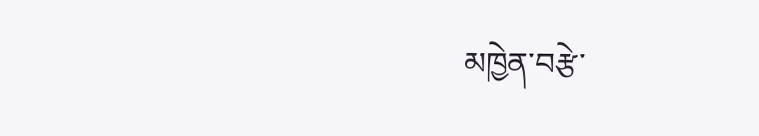མཁྱེན་བརྩེ་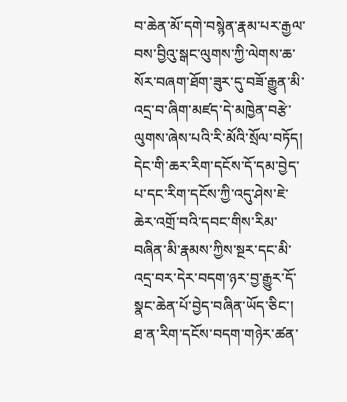བ་ཆེན་མོ་དགེ་བསྙེན་རྣམ་པར་རྒྱལ་བས་བྱིའུ་སྒང་ལུགས་ཀྱི་ལེགས་ཆ་སོར་བཞག་ཐོག་ཟུར་དུ་བཟོ་རྒྱུན་མི་འདྲ་བ་ཞིག་མཛད་དེ་མཁྱེན་བརྩེ་ལུགས་ཞེས་པའི་རི་མོའི་སྲོལ་བཏོད།
དེང་གི་ཆར་རིག་དངོས་དོ་དམ་བྱེད་པ་དང་རིག་དངོས་ཀྱི་འདུ་ཤེས་ཇེ་ཆེར་འགྲོ་བའི་དབང་གིས་རིམ་བཞིན་མི་རྣམས་ཀྱིས་སྔར་དང་མི་འདྲ་བར་དེར་བདག་ཉར་བྱ་རྒྱུར་དོ་སྣང་ཆེན་པོ་བྱེད་བཞིན་ཡོད་ཅིང་། ཐ་ན་རིག་དངོས་བདག་གཉེར་ཚན་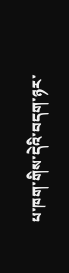པ་ཁག་གིས་དེའི་བདག་ཉར་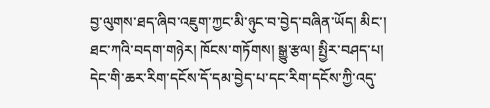བྱ་ལུགས་ཐད་ཞིབ་འཇུག་ཀྱང་མི་ཉུང་བ་བྱེད་བཞིན་ཡོད། མིང་། ཐང་ཀའི་བདག་གཉེར། ཁོངས་གཏོགས། སྒྱུ་རྩལ། སྤྱིར་བཤད་པ། དེང་གི་ཆར་རིག་དངོས་དོ་དམ་བྱེད་པ་དང་རིག་དངོས་ཀྱི་འདུ་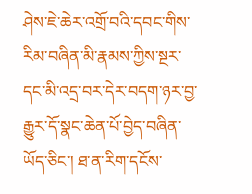ཤེས་ཇེ་ཆེར་འགྲོ་བའི་དབང་གིས་རིམ་བཞིན་མི་རྣམས་ཀྱིས་སྔར་དང་མི་འདྲ་བར་དེར་བདག་ཉར་བྱ་རྒྱུར་དོ་སྣང་ཆེན་པོ་བྱེད་བཞིན་ཡོད་ཅིང་། ཐ་ན་རིག་དངོས་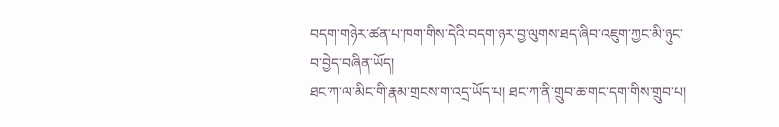བདག་གཉེར་ཚན་པ་ཁག་གིས་དེའི་བདག་ཉར་བྱ་ལུགས་ཐད་ཞིབ་འཇུག་ཀྱང་མི་ཉུང་བ་བྱེད་བཞིན་ཡོད།
ཐང་ཀ་ལ་མིང་གི་རྣམ་གྲངས་ག་འདྲ་ཡོད་པ། ཐང་ཀ་ནི་གྲུབ་ཆ་གང་དག་གིས་གྲུབ་པ།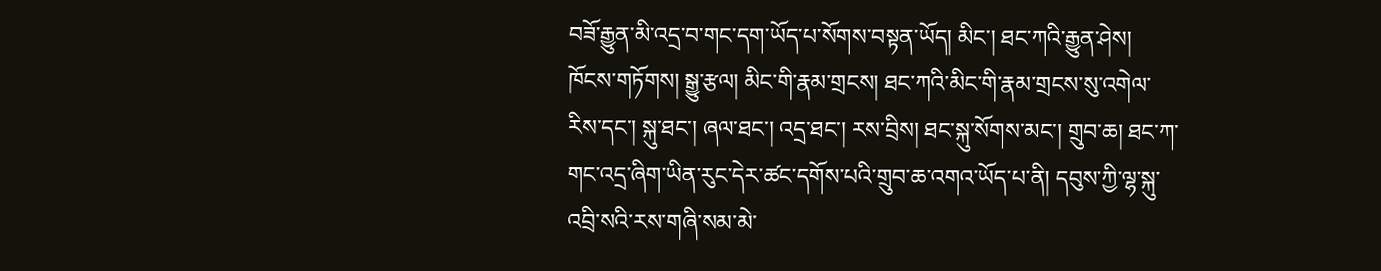བཟོ་རྒྱུན་མི་འདྲ་བ་གང་དག་ཡོད་པ་སོགས་བསྟན་ཡོད། མིང་། ཐང་ཀའི་རྒྱུན་ཤེས། ཁོངས་གཏོགས། སྒྱུ་རྩལ། མིང་གི་རྣམ་གྲངས། ཐང་ཀའི་མིང་གི་རྣམ་གྲངས་སུ་འགེལ་རིས་དང་། སྐུ་ཐང་། ཞལ་ཐང་། འདྲ་ཐང་། རས་བྲིས། ཐང་སྐུ་སོགས་མང་། གྲུབ་ཆ། ཐང་ཀ་གང་འདྲ་ཞིག་ཡིན་རུང་དེར་ཚང་དགོས་པའི་གྲུབ་ཆ་འགའ་ཡོད་པ་ནི། དབུས་ཀྱི་ལྷ་སྐུ་འབྲི་སའི་རས་གཞི་སམ་མེ་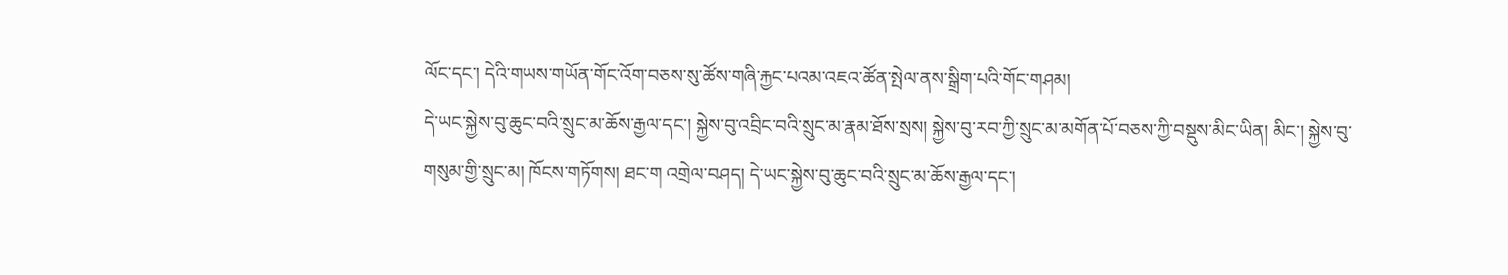ལོང་དང་། དེའི་གཡས་གཡོན་གོང་འོག་བཅས་སུ་ཚོས་གཞི་རྐྱང་པའམ་འཇའ་ཚོན་སྤེལ་ནས་སྒྲིག་པའི་གོང་གཤམ།
དེ་ཡང་སྐྱེས་བུ་ཆུང་བའི་སྲུང་མ་ཆོས་རྒྱལ་དང་། སྐྱེས་བུ་འབྲིང་བའི་སྲུང་མ་རྣམ་ཐོས་སྲས། སྐྱེས་བུ་རབ་ཀྱི་སྲུང་མ་མགོན་པོ་བཅས་ཀྱི་བསྡུས་མིང་ཡིན། མིང་། སྐྱེས་བུ་གསུམ་གྱི་སྲུང་མ། ཁོངས་གཏོགས། ཐང་ག འགྲེལ་བཤད། དེ་ཡང་སྐྱེས་བུ་ཆུང་བའི་སྲུང་མ་ཆོས་རྒྱལ་དང་།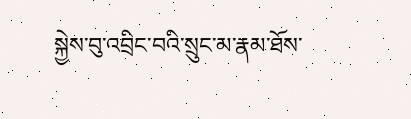སྐྱེས་བུ་འབྲིང་བའི་སྲུང་མ་རྣམ་ཐོས་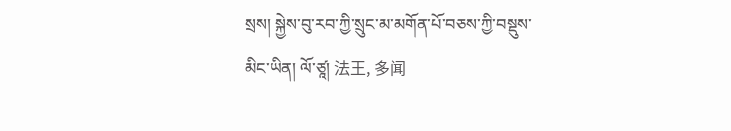སྲས། སྐྱེས་བུ་རབ་ཀྱི་སྲུང་མ་མགོན་པོ་བཅས་ཀྱི་བསྡུས་མིང་ཡིན། ལོ་ཙཱ། 法王, 多闻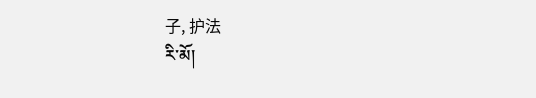子, 护法
རི་མོ།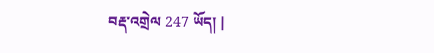བརྡ་འགྲེལ 247 ཡོད། |